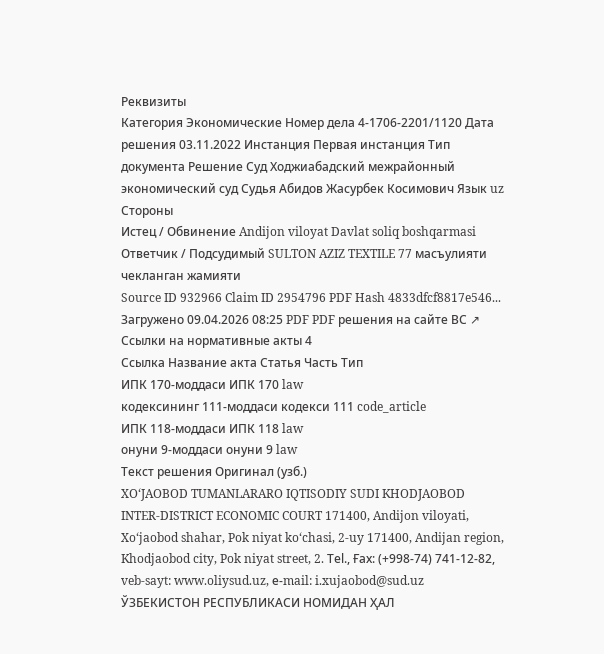Реквизиты
Категория Экономические Номер дела 4-1706-2201/1120 Дата решения 03.11.2022 Инстанция Первая инстанция Тип документа Решение Суд Ходжиабадский межрайонный экономический суд Судья Абидов Жасурбек Косимович Язык uz
Стороны
Истец / Обвинение Andijon viloyat Davlat soliq boshqarmasi Ответчик / Подсудимый SULTON AZIZ TEXTILE 77 масъулияти чекланган жамияти
Source ID 932966 Claim ID 2954796 PDF Hash 4833dfcf8817e546... Загружено 09.04.2026 08:25 PDF PDF решения на сайте ВС ↗
Ссылки на нормативные акты 4
Ссылка Название акта Статья Часть Тип
ИПК 170-моддаси ИПК 170 law
кодексининг 111-моддаси кодекси 111 code_article
ИПК 118-моддаси ИПК 118 law
онуни 9-моддаси онуни 9 law
Текст решения Оригинал (узб.)
XO‘JAOBOD TUMANLARARO IQTISODIY SUDI KHODJAOBOD INTER-DISTRICT ECONOMIC COURT 171400, Andijon viloyati, Xo‘jaobod shahar, Pok niyat ko‘chasi, 2-uy 171400, Andijan region, Khodjaobod city, Pok niyat street, 2. Тel., Ғах: (+998-74) 741-12-82, veb-sayt: www.oliysud.uz, е-mail: i.xujaobod@sud.uz ЎЗБЕКИСТОН РЕСПУБЛИКАСИ НОМИДАН ҲАЛ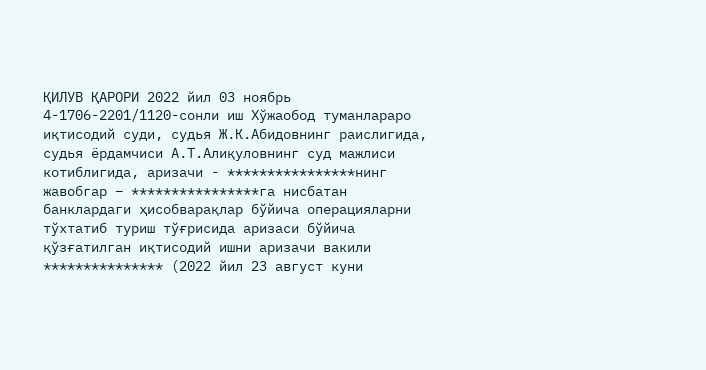ҚИЛУВ ҚАРОРИ 2022 йил 03 ноябрь 4-1706-2201/1120-сонли иш Хўжаобод туманлараро иқтисодий суди, судья Ж.К.Абидовнинг раислигида, судья ёрдамчиси А.Т.Алиқуловнинг суд мажлиси котиблигида, аризачи - ****************нинг жавобгар – ****************га нисбатан банклардаги ҳисобварақлар бўйича операцияларни тўхтатиб туриш тўғрисида аризаси бўйича қўзғатилган иқтисодий ишни аризачи вакили *************** (2022 йил 23 август куни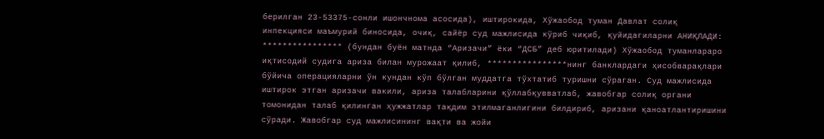берилган 23-53375-сонли ишончнома асосида), иштирокида, Хўжаобод туман Давлат солиқ инпекцияси маъмурий биносида, очиқ, сайёр суд мажлисида кўриб чиқиб, қуйидагиларни АНИҚЛАДИ: **************** (бундан буён матнда “Аризачи” ёки “ДСБ” деб юритилади) Хўжаобод туманлараро иқтисодий судига ариза билан мурожаат қилиб, ****************нинг банклардаги ҳисобварақлари бўйича операцияларни ўн кундан кўп бўлган муддатга тўхтатиб туришни сўраган. Суд мажлисида иштирок этган аризачи вакили, ариза талабларини қўллабқувватлаб, жавобгар солиқ органи томонидан талаб қилинган ҳужжатлар тақдим этилмаганлигини билдириб, аризани қаноатлантиришини сўради. Жавобгар суд мажлисининг вақти ва жойи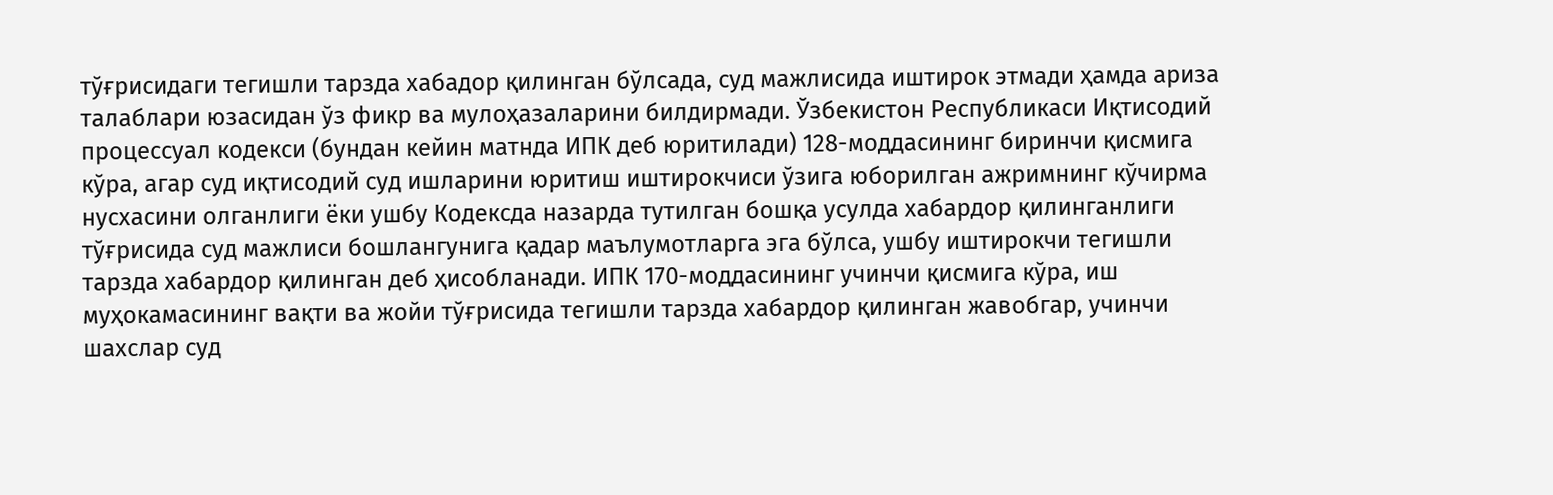тўғрисидаги тегишли тарзда хабадор қилинган бўлсада, суд мажлисида иштирок этмади ҳамда ариза талаблари юзасидан ўз фикр ва мулоҳазаларини билдирмади. Ўзбекистон Республикаси Иқтисодий процессуал кодекси (бундан кейин матнда ИПК деб юритилади) 128-моддасининг биринчи қисмига кўра, агар суд иқтисодий суд ишларини юритиш иштирокчиси ўзига юборилган ажримнинг кўчирма нусхасини олганлиги ёки ушбу Кодексда назарда тутилган бошқа усулда хабардор қилинганлиги тўғрисида суд мажлиси бошлангунига қадар маълумотларга эга бўлса, ушбу иштирокчи тегишли тарзда хабардор қилинган деб ҳисобланади. ИПК 170-моддасининг учинчи қисмига кўра, иш муҳокамасининг вақти ва жойи тўғрисида тегишли тарзда хабардор қилинган жавобгар, учинчи шахслар суд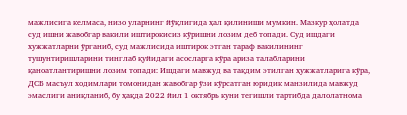мажлисига келмаса, низо уларнинг йўқлигида ҳал қилиниши мумкин. Мазкур ҳолатда суд ишни жавобгар вакили иштирокисиз кўришни лозим деб топади. Суд ишдаги хужжатларни ўрганиб, суд мажлисида иштирок этган тараф вакилининг тушунтиришларини тинглаб қуйидаги асосларга кўра ариза талабларини қаноатлантиришни лозим топади: Ишдаги мавжуд ва тақдим этилган ҳужжатларига кўра, ДСБ масъул ходимлари томонидан жавобгар ўзи кўрсатган юридик манзилида мавжуд эмаслиги аниқланиб, бу ҳақда 2022 йил 1 октябрь куни тегишли тартибда далолатнома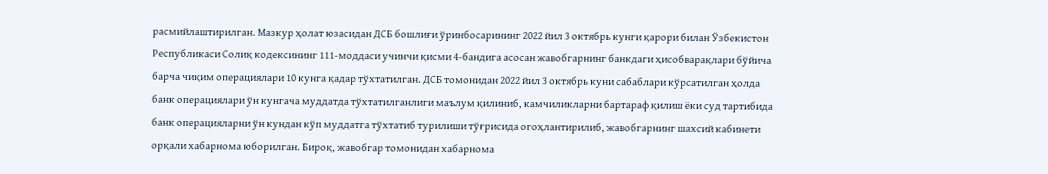расмийлаштирилган. Мазкур ҳолат юзасидан ДСБ бошлиғи ўринбосарининг 2022 йил 3 октябрь кунги қарори билан Ўзбекистон Республикаси Солиқ кодексининг 111-моддаси учинчи қисми 4-бандига асосан жавобгарнинг банкдаги ҳисобварақлари бўйича барча чиқим операциялари 10 кунга қадар тўхтатилган. ДСБ томонидан 2022 йил 3 октябрь куни сабаблари кўрсатилган ҳолда банк операциялари ўн кунгача муддатда тўхтатилганлиги маълум қилиниб, камчиликларни бартараф қилиш ёки суд тартибида банк операцияларни ўн кундан кўп муддатга тўхтатиб турилиши тўғрисида огоҳлантирилиб, жавобгарнинг шахсий кабинети орқали хабарнома юборилган. Бироқ, жавобгар томонидан хабарнома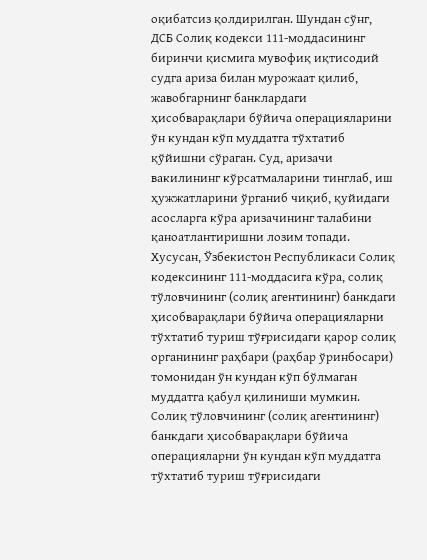оқибатсиз қолдирилган. Шундан сўнг, ДСБ Солиқ кодекси 111-моддасининг биринчи қисмига мувофиқ иқтисодий судга ариза билан мурожаат қилиб, жавобгарнинг банклардаги ҳисобварақлари бўйича операцияларини ўн кундан кўп муддатга тўхтатиб қўйишни сўраган. Суд, аризачи вакилининг кўрсатмаларини тинглаб, иш ҳужжатларини ўрганиб чиқиб, қуйидаги асосларга кўра аризачининг талабини қаноатлантиришни лозим топади. Хусусан, Ўзбекистон Республикаси Солиқ кодексининг 111-моддасига кўра, солиқ тўловчининг (солиқ агентининг) банкдаги ҳисобварақлари бўйича операцияларни тўхтатиб туриш тўғрисидаги қарор солиқ органининг раҳбари (раҳбар ўринбосари) томонидан ўн кундан кўп бўлмаган муддатга қабул қилиниши мумкин. Солиқ тўловчининг (солиқ агентининг) банкдаги ҳисобварақлари бўйича операцияларни ўн кундан кўп муддатга тўхтатиб туриш тўғрисидаги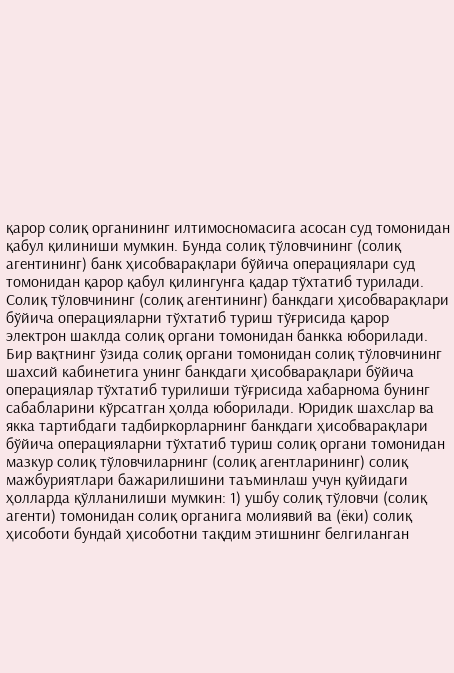қарор солиқ органининг илтимосномасига асосан суд томонидан қабул қилиниши мумкин. Бунда солиқ тўловчининг (солиқ агентининг) банк ҳисобварақлари бўйича операциялари суд томонидан қарор қабул қилингунга қадар тўхтатиб турилади. Солиқ тўловчининг (солиқ агентининг) банкдаги ҳисобварақлари бўйича операцияларни тўхтатиб туриш тўғрисида қарор электрон шаклда солиқ органи томонидан банкка юборилади. Бир вақтнинг ўзида солиқ органи томонидан солиқ тўловчининг шахсий кабинетига унинг банкдаги ҳисобварақлари бўйича операциялар тўхтатиб турилиши тўғрисида хабарнома бунинг сабабларини кўрсатган ҳолда юборилади. Юридик шахслар ва якка тартибдаги тадбиркорларнинг банкдаги ҳисобварақлари бўйича операцияларни тўхтатиб туриш солиқ органи томонидан мазкур солиқ тўловчиларнинг (солиқ агентларининг) солиқ мажбуриятлари бажарилишини таъминлаш учун қуйидаги ҳолларда қўлланилиши мумкин: 1) ушбу солиқ тўловчи (солиқ агенти) томонидан солиқ органига молиявий ва (ёки) солиқ ҳисоботи бундай ҳисоботни тақдим этишнинг белгиланган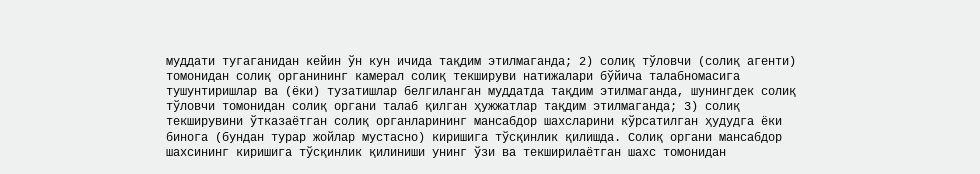муддати тугаганидан кейин ўн кун ичида тақдим этилмаганда; 2) солиқ тўловчи (солиқ агенти) томонидан солиқ органининг камерал солиқ текшируви натижалари бўйича талабномасига тушунтиришлар ва (ёки) тузатишлар белгиланган муддатда тақдим этилмаганда, шунингдек солиқ тўловчи томонидан солиқ органи талаб қилган ҳужжатлар тақдим этилмаганда; 3) солиқ текширувини ўтказаётган солиқ органларининг мансабдор шахсларини кўрсатилган ҳудудга ёки бинога (бундан турар жойлар мустасно) киришига тўсқинлик қилишда. Солиқ органи мансабдор шахсининг киришига тўсқинлик қилиниши унинг ўзи ва текширилаётган шахс томонидан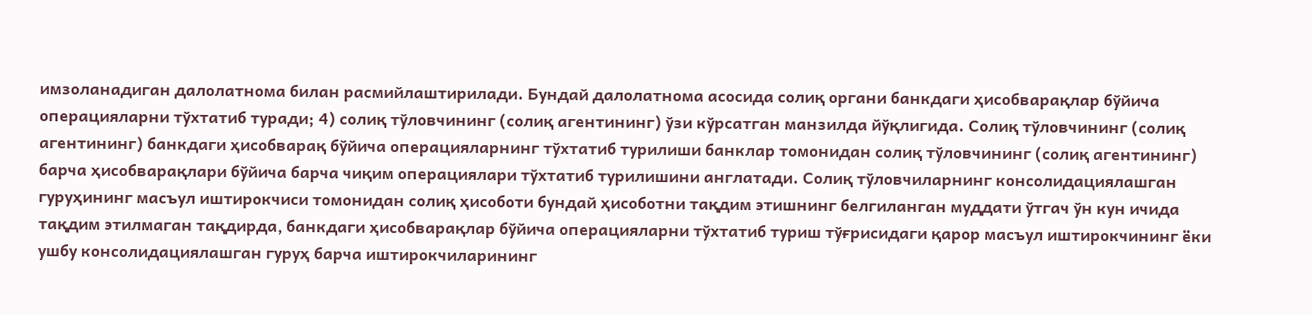имзоланадиган далолатнома билан расмийлаштирилади. Бундай далолатнома асосида солиқ органи банкдаги ҳисобварақлар бўйича операцияларни тўхтатиб туради; 4) солиқ тўловчининг (солиқ агентининг) ўзи кўрсатган манзилда йўқлигида. Солиқ тўловчининг (солиқ агентининг) банкдаги ҳисобварақ бўйича операцияларнинг тўхтатиб турилиши банклар томонидан солиқ тўловчининг (солиқ агентининг) барча ҳисобварақлари бўйича барча чиқим операциялари тўхтатиб турилишини англатади. Солиқ тўловчиларнинг консолидациялашган гуруҳининг масъул иштирокчиси томонидан солиқ ҳисоботи бундай ҳисоботни тақдим этишнинг белгиланган муддати ўтгач ўн кун ичида тақдим этилмаган тақдирда, банкдаги ҳисобварақлар бўйича операцияларни тўхтатиб туриш тўғрисидаги қарор масъул иштирокчининг ёки ушбу консолидациялашган гуруҳ барча иштирокчиларининг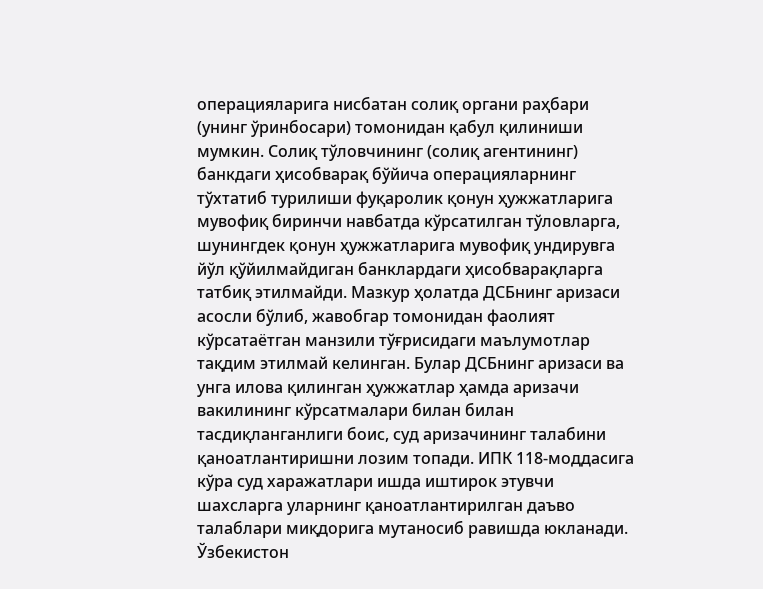операцияларига нисбатан солиқ органи раҳбари (унинг ўринбосари) томонидан қабул қилиниши мумкин. Солиқ тўловчининг (солиқ агентининг) банкдаги ҳисобварақ бўйича операцияларнинг тўхтатиб турилиши фуқаролик қонун ҳужжатларига мувофиқ биринчи навбатда кўрсатилган тўловларга, шунингдек қонун ҳужжатларига мувофиқ ундирувга йўл қўйилмайдиган банклардаги ҳисобварақларга татбиқ этилмайди. Мазкур ҳолатда ДСБнинг аризаси асосли бўлиб, жавобгар томонидан фаолият кўрсатаётган манзили тўғрисидаги маълумотлар тақдим этилмай келинган. Булар ДСБнинг аризаси ва унга илова қилинган ҳужжатлар ҳамда аризачи вакилининг кўрсатмалари билан билан тасдиқланганлиги боис, суд аризачининг талабини қаноатлантиришни лозим топади. ИПК 118-моддасига кўра суд харажатлари ишда иштирок этувчи шахсларга уларнинг қаноатлантирилган даъво талаблари миқдорига мутаносиб равишда юкланади. Ўзбекистон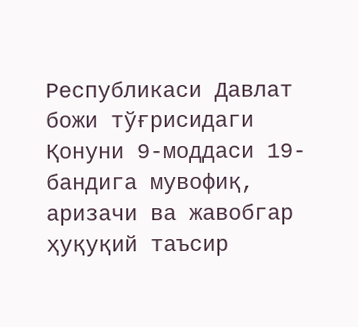Республикаси Давлат божи тўғрисидаги Қонуни 9-моддаси 19-бандига мувофиқ, аризачи ва жавобгар ҳуқуқий таъсир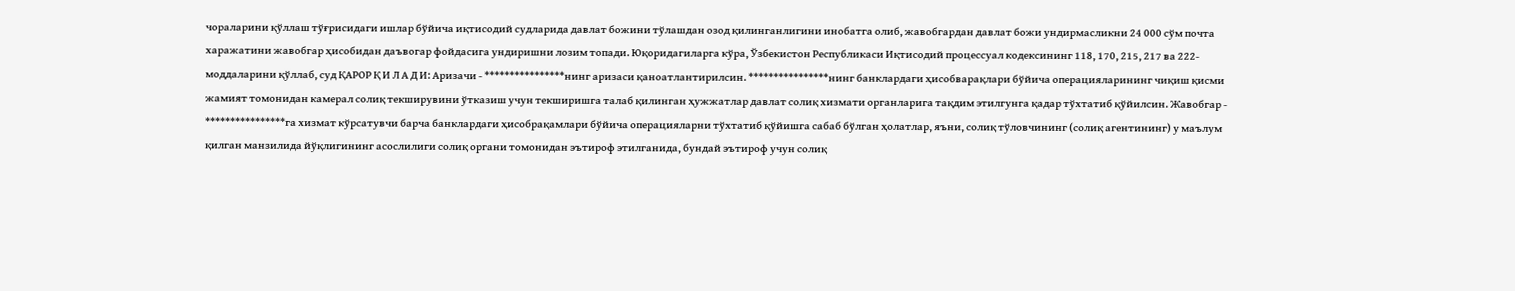чораларини қўллаш тўғрисидаги ишлар бўйича иқтисодий судларида давлат божини тўлашдан озод қилинганлигини инобатга олиб, жавобгардан давлат божи ундирмасликни 24 000 сўм почта харажатини жавобгар ҳисобидан даъвогар фойдасига ундиришни лозим топади. Юқоридагиларга кўра, Ўзбекистон Республикаси Иқтисодий процессуал кодексининг 118, 170, 215, 217 ва 222-моддаларини қўллаб, суд ҚАРОР Қ И Л А Д И: Аризачи - ****************нинг аризаси қаноатлантирилсин. ****************нинг банклардаги ҳисобварақлари бўйича операцияларининг чиқиш қисми жамият томонидан камерал солиқ текширувини ўтказиш учун текширишга талаб қилинган ҳужжатлар давлат солиқ хизмати органларига тақдим этилгунга қадар тўхтатиб қўйилсин. Жавобгар - ****************га хизмат кўрсатувчи барча банклардаги ҳисобрақамлари бўйича операцияларни тўхтатиб қўйишга сабаб бўлган ҳолатлар, яъни, солиқ тўловчининг (солиқ агентининг) у маълум қилган манзилида йўқлигининг асослилиги солиқ органи томонидан эътироф этилганида, бундай эътироф учун солиқ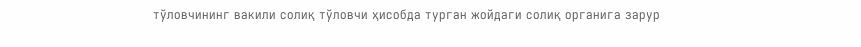тўловчининг вакили солиқ тўловчи ҳисобда турган жойдаги солиқ органига зарур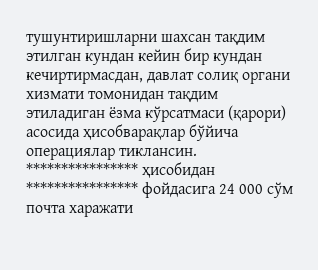тушунтиришларни шахсан тақдим этилган кундан кейин бир кундан кечиртирмасдан, давлат солиқ органи хизмати томонидан тақдим этиладиган ёзма кўрсатмаси (қарори) асосида ҳисобварақлар бўйича операциялар тиклансин. **************** ҳисобидан **************** фойдасига 24 000 сўм почта харажати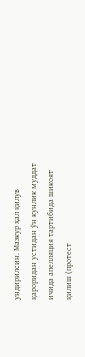ундирилсин. Мазкур ҳал қилув қароридан устидан ўн кунлик муддат ичида апелляция тартибида шикоят қилиш (протест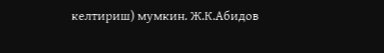келтириш) мумкин. Ж.К.Абидов